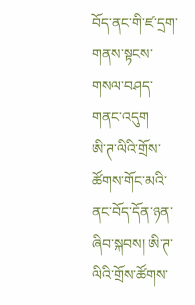བོད་ནང་གི་ཛ་དྲག་གནས་སྟངས་གསལ་བཤད་གནང་འདུག
ཨི་ཊ་ལིའི་གྲོས་ཚོགས་གོང་མའི་ནང་བོད་དོན་ཉན་ཞིབ་སྐབས། ཨི་ཊ་ལིའི་གྲོས་ཚོགས་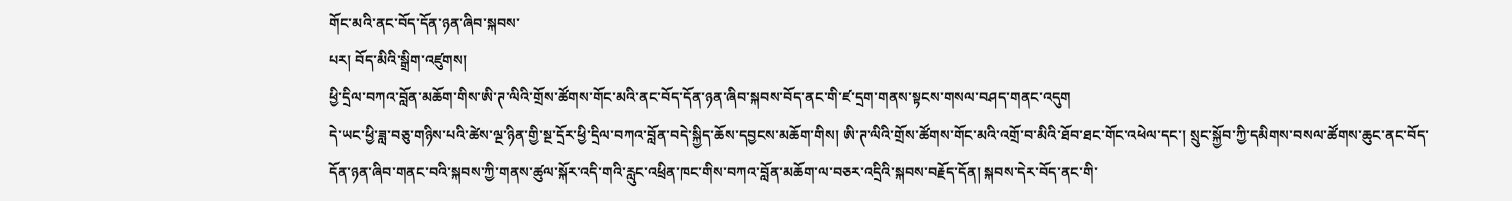གོང་མའི་ནང་བོད་དོན་ཉན་ཞིབ་སྐབས་
པར། བོད་མིའི་སྒྲིག་འཛུགས།
ཕྱི་དྲིལ་བཀའ་བློན་མཆོག་གིས་ཨི་ཊ་ལིའི་གྲོས་ཚོགས་གོང་མའི་ནང་བོད་དོན་ཉན་ཞིབ་སྐབས་བོད་ནང་གི་ཛ་དྲག་གནས་སྟངས་གསལ་བཤད་གནང་འདུག
དེ་ཡང་ཕྱི་ཟླ་བཅུ་གཉིས་པའི་ཚེས་ལྔ་ཉིན་གྱི་སྔ་དྲོར་ཕྱི་དྲིལ་བཀའ་བློན་བདེ་སྐྱིད་ཆོས་དབྱངས་མཆོག་གིས། ཨི་ཊ་ལིའི་གྲོས་ཚོགས་གོང་མའི་འགྲོ་བ་མིའི་ཐོབ་ཐང་གོང་འཕེལ་དང་། སྲུང་སྐྱོབ་ཀྱི་དམིགས་བསལ་ཚོགས་ཆུང་ནང་བོད་དོན་ཉན་ཞིབ་གནང་བའི་སྐབས་ཀྱི་གནས་ཚུལ་སྐོར་འདི་གའི་རླུང་འཕྲིན་ཁང་གིས་བཀའ་བློན་མཆོག་ལ་བཅར་འདྲིའི་སྐབས་བརྗོད་དོན། སྐབས་དེར་བོད་ནང་གི་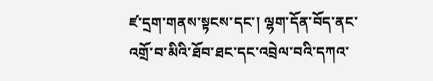ཛ་དྲག་གནས་སྟངས་དང་། ལྷག་དོན་བོད་ནང་འགྲོ་བ་མིའི་ཐོབ་ཐང་དང་འབྲེལ་བའི་དཀའ་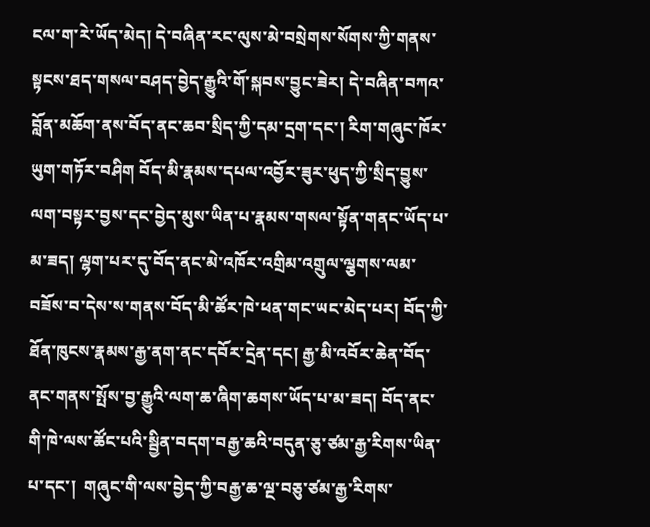ངལ་ག་རེ་ཡོད་མེད། དེ་བཞིན་རང་ལུས་མེ་བསྲེགས་སོགས་ཀྱི་གནས་སྟངས་ཐད་གསལ་བཤད་བྱེད་རྒྱུའི་གོ་སྐབས་བྱུང་ཟེར། དེ་བཞིན་བཀའ་བློན་མཆོག་ནས་བོད་ནང་ཆབ་སྲིད་ཀྱི་དམ་དྲག་དང་། རིག་གཞུང་ཁོར་ཡུག་གཏོར་བཤིག བོད་མི་རྣམས་དཔལ་འབྱོར་ཟུར་ཕུད་ཀྱི་སྲིད་བྱུས་ལག་བསྟར་བྱས་དང་བྱེད་མུས་ཡིན་པ་རྣམས་གསལ་སྟོན་གནང་ཡོད་པ་མ་ཟད། ལྷག་པར་དུ་བོད་ནང་མེ་འཁོར་འགྲིམ་འགྲུལ་ལྕགས་ལམ་བཟོས་བ་དེས་ས་གནས་བོད་མི་ཚོར་ཁེ་ཕན་གང་ཡང་མེད་པར། བོད་ཀྱི་ཐོན་ཁུངས་རྣམས་རྒྱ་ནག་ནང་དབོར་དྲེན་དང། རྒྱ་མི་འབོར་ཆེན་བོད་ནང་གནས་སྤོས་བྱ་རྒྱུའི་ལག་ཆ་ཞིག་ཆགས་ཡོད་པ་མ་ཟད། བོད་ནང་གི་ཁེ་ལས་ཚོང་པའི་སྦྱིན་བདག་བརྒྱ་ཆའི་བདུན་ཅུ་ཙམ་རྒྱ་རིགས་ཡིན་པ་དང་།  གཞུང་གི་ལས་བྱེད་ཀྱི་བརྒྱ་ཆ་ལྔ་བཅུ་ཙམ་རྒྱ་རིགས་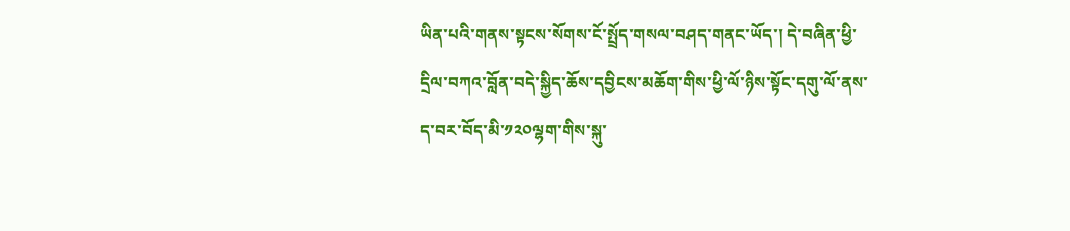ཡིན་པའི་གནས་སྟངས་སོགས་ངོ་སྤྲོད་གསལ་བཤད་གནང་ཡོད་། དེ་བཞིན་ཕྱི་དྲིལ་བཀའ་བློན་བདེ་སྐྱིད་ཆོས་དབྱིངས་མཆོག་གིས་ཕྱི་ལོ་ཉིས་སྟོང་དགུ་ལོ་ནས་ད་བར་བོད་མི་༡༢༠ལྷག་གིས་སྐུ་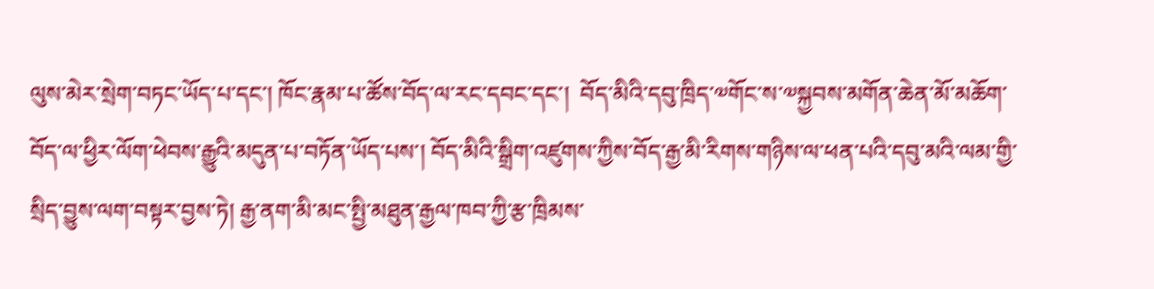ལུས་མེར་སྲེག་བཏང་ཡོད་པ་དང་། ཁོང་རྣམ་པ་ཚོས་བོད་ལ་རང་དབང་དང་།  བོད་མིའི་དབུ་ཁྲིད་༧གོང་ས་༧སྐྱབས་མགོན་ཆེན་མོ་མཆོག་བོད་ལ་ཕྱིར་ལོག་ཕེབས་རྒྱུའི་མདུན་པ་བཏོན་ཡོད་པས་། བོད་མིའི་སྒྲིག་འཛུགས་ཀྱིས་བོད་རྒྱ་མི་རིགས་གཉིས་ལ་ཕན་པའི་དབུ་མའི་ལམ་གྱི་སྲིད་བྱུས་ལག་བསྟར་བྱས་ཏེ། རྒྱ་ནག་མི་མང་སྤྱི་མཐུན་རྒྱལ་ཁབ་ཀྱི་རྩ་ཁྲིམས་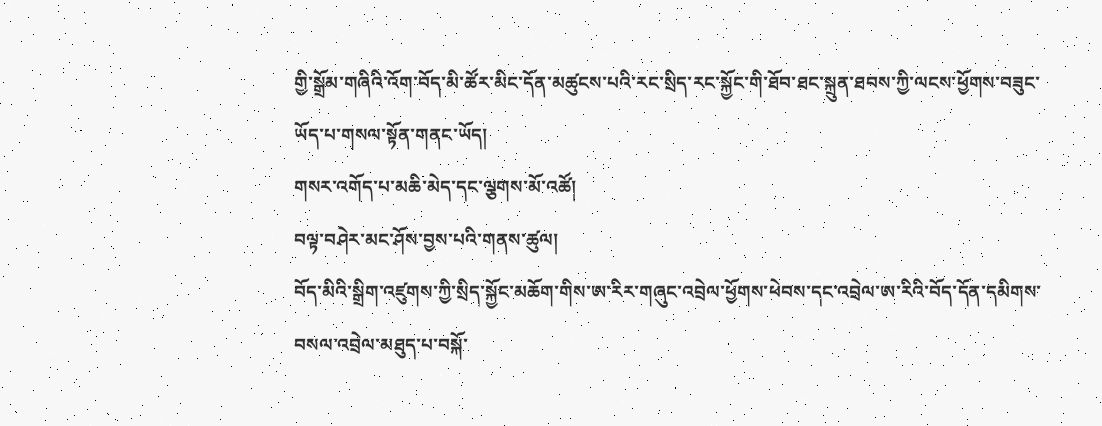གྱི་སྒྲོམ་གཞིའི་འོག་བོད་མི་ཚོར་མིང་དོན་མཚུངས་པའི་རང་སྲིད་རང་སྐྱོང་གི་ཐོབ་ཐང་སྐྲུན་ཐབས་ཀྱི་ལངས་ཕྱོགས་བཟུང་ཡོད་པ་གསལ་སྟོན་གནང་ཡོད།
གསར་འགོད་པ་མཆི་མེད་དང་ལྕགས་མོ་འཚོ།
བལྟ་བཤེར་མང་ཤོས་བྱས་པའི་གནས་ཚུལ།
བོད་མིའི་སྒྲིག་འཛུགས་ཀྱི་སྲིད་སྐྱོང་མཆོག་གིས་ཨ་རིར་གཞུང་འབྲེལ་ཕྱོགས་ཕེབས་དང་འབྲེལ་ཨ་རིའི་བོད་དོན་དམིགས་བསལ་འབྲེལ་མཐུད་པ་བསྐོ་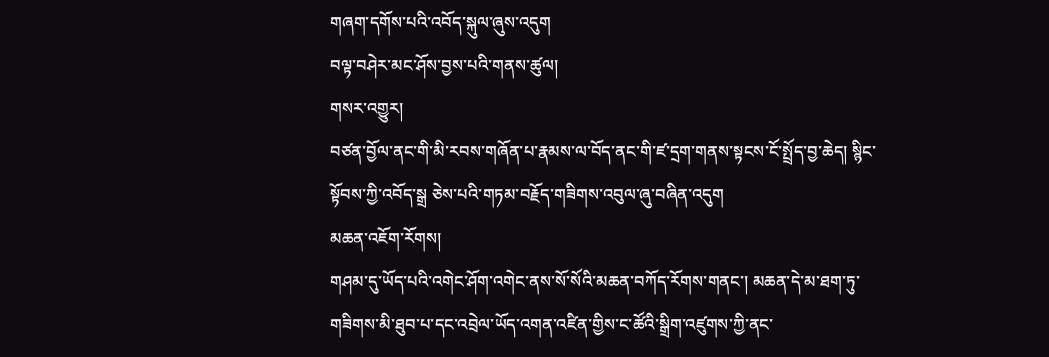གཞག་དགོས་པའི་འབོད་སྐུལ་ཞུས་འདུག
བལྟ་བཤེར་མང་ཤོས་བྱས་པའི་གནས་ཚུལ།
གསར་འགྱུར།
བཙན་བྱོལ་ནང་གི་མི་རབས་གཞོན་པ་རྣམས་ལ་བོད་ནང་གི་ཛ་དྲག་གནས་སྟངས་ངོ་སྤྲོད་བྱ་ཆེད། སྙིང་སྟོབས་ཀྱི་འབོད་སྒྲ ཅེས་པའི་གཏམ་བརྗོད་གཟིགས་འབུལ་ཞུ་བཞིན་འདུག
མཆན་འཇོག་རོགས།
གཤམ་དུ་ཡོད་པའི་འགེང་ཤོག་འགེང་ནས་སོ་སོའི་མཆན་བཀོད་རོགས་གནང་། མཆན་དེ་མ་ཐག་ཏུ་གཟིགས་མི་ཐུབ་པ་དང་འབྲེལ་ཡོད་འགན་འཛིན་གྱིས་ང་ཚོའི་སྒྲིག་འཛུགས་ཀྱི་ནང་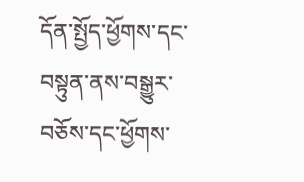དོན་སྤྱོད་ཕྱོགས་དང་བསྟུན་ནས་བསྒྱུར་བཅོས་དང་ཕྱོགས་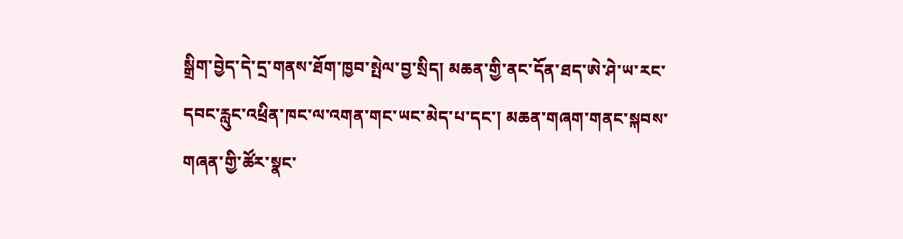སྒྲིག་བྱེད་དེ་དྲ་གནས་ཐོག་ཁྱབ་སྤེལ་བྱ་སྲིད། མཆན་གྱི་ནང་དོན་ཐད་ཨེ་ཤེ་ཡ་རང་དབང་རླུང་འཕྲིན་ཁང་ལ་འགན་གང་ཡང་མེད་པ་དང་། མཆན་གཞག་གནང་སྐབས་གཞན་གྱི་ཚོར་སྣང་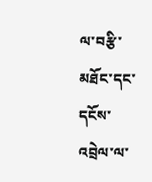ལ་བརྩི་མཐོང་དང་དངོས་འབྲེལ་ལ་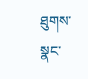ཐུགས་སྣང་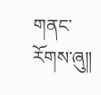གནང་རོགས་ཞུ༎